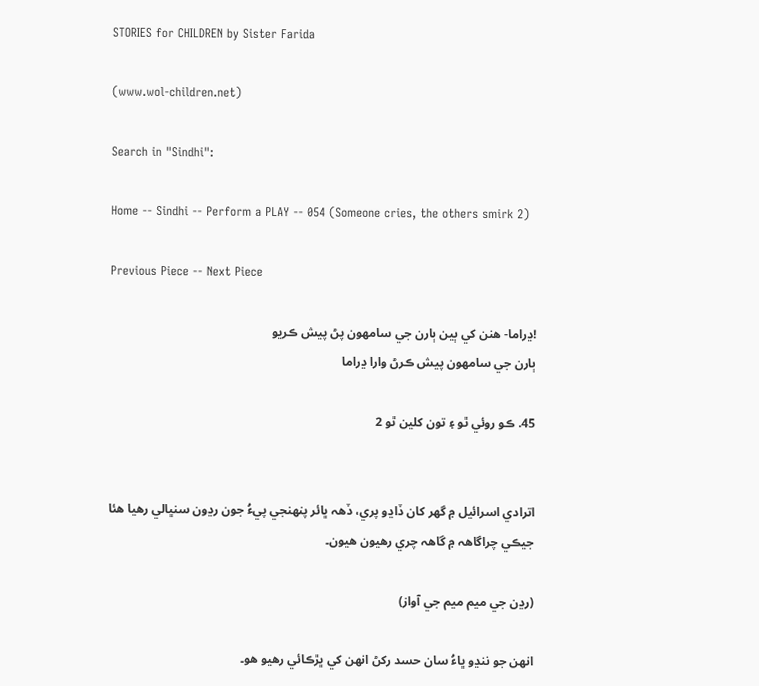STORIES for CHILDREN by Sister Farida

(www.wol-children.net)

Search in "Sindhi":

Home -- Sindhi -- Perform a PLAY -- 054 (Someone cries, the others smirk 2)

Previous Piece -- Next Piece

!ڍراما- هنن کي ٻين ٻارن جي سامهون پڻ پيش ڪريو
ٻارن جي سامهون پيش ڪرڻ وارا ڍراما

45. ڪو روئي ٿو ۽ تون کلين ٿو 2


اترادي اسرائيل ۾ گھر کان ڏاڍو پري، ڏهہ ڀائر پنهنجي پيءُ جون رڍون سنڀالي رهيا هئا جيڪي چراگاهہ ۾ گاهہ چري رهيون هيون۔

(رڍن جي ميم ميم جي آواز)

انهن جو ننڍو ڀاءُ سان حسد رکڻ انهن کي ڀڙڪائي رهيو هو۔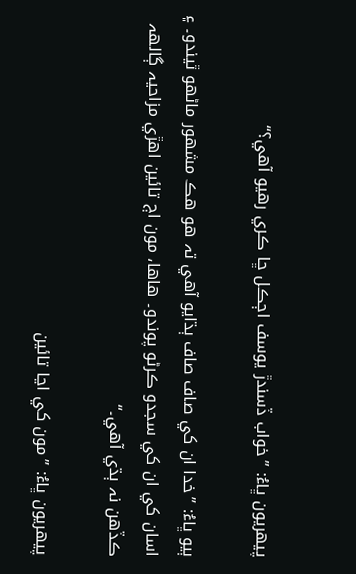پيهريون ڀاءُ: ”خواب ڏسندڙ يوسف اڄڪل ڇا ڪري رهيو آهي؟“

ٻيو ڀاءُ: ”خدا ان کي صاف صاف ٻڌايو آهي تہ هو هڪ مشهور ماڻھو ٿيندو۔ ۽ اسان کي ان کي سجدو ڪرڻو پوندو۔ هاها، مون اڄ تائين اهڙي مزاحيہ ڳالهہ ڪڏهن نہ ٻڌي آهي۔“

پيهريون ڀاءُ: ”مون کي اڃا تائين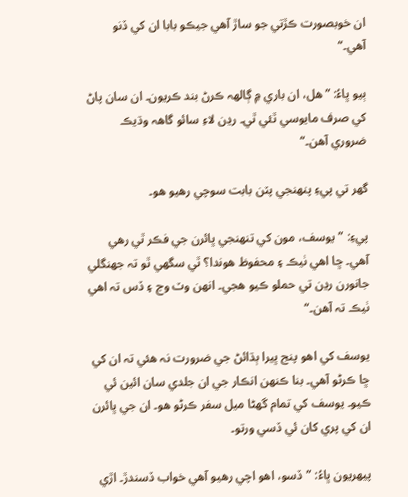ان خوبصورت ڪڙتي جو ساڙ آهي جيڪو بابا ان کي ڏنو آهي۔“

ٻيو ڀاءُ: ”هل، ان باري ۾ ڳالهہ ڪرڻ بند ڪريون۔ ان سان پاڻ کي صرف مايوسي ٿئي ٿي۔ رڍن لاءِ سائو گاهہ وڌيڪ ضروري آهن۔“

گھر تي پيءِ پنهنجي پٽن بابت سوچي رهيو هو۔

پيءِ: ”يوسف، مون کي تنهنجي ڀائرن جي فڪر ٿي رهي آهي۔ ڇا اهي ٺيڪ ۽ محفوظ هوندا؟ ٿي سگھي ٿو تہ جھنگلي جانورن رڍن تي حملو ڪيو هجي۔ انهن وٽ وڃ ۽ ڏس تہ اهي ٺيڪ تہ آهن۔“

يوسف کي اهو پنج ڀيرا ٻڌائڻ جي ضرورت نہ هئي تہ ان کي ڇا ڪرڻو آهي۔ بنا ڪنهن انڪار جي ان جلدي سان ائين ئي ڪيو۔ يوسف کي تمام گھڻا ميل سفر ڪرڻو هو۔ ان جي ڀائرن ان کي پري کان ئي ڏسي ورتو۔

پيهريون ڀاءُ: ”ڏسو، اهو اچي رهيو آهي خواب ڏسندڙ۔ اڙي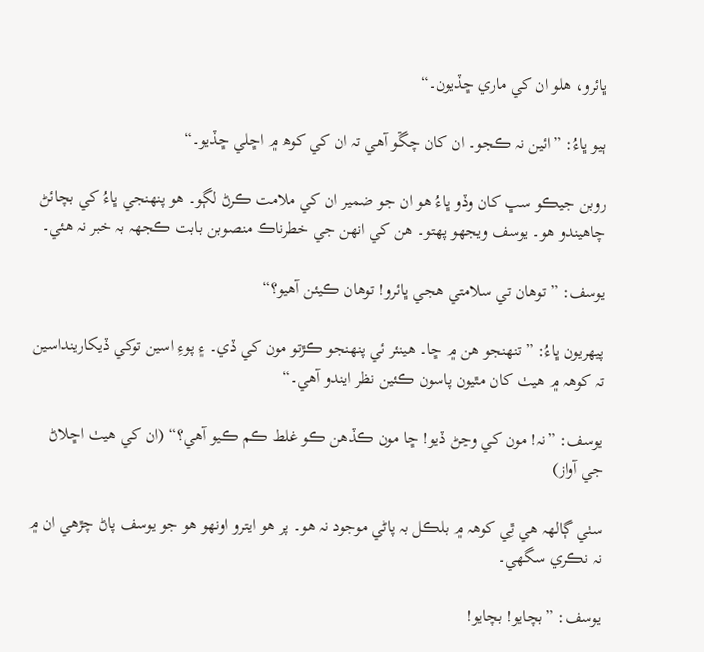ڀائرو، هلو ان کي ماري ڇڏيون۔“

ٻيو ڀاءُ: ”ائين نہ ڪجو۔ ان کان چڱو آهي تہ ان کي کوھ ۾ اڇلي ڇڏيو۔“

روبن جيڪو سڀ کان وڏو ڀاءُ هو ان جو ضمير ان کي ملامت ڪرڻ لڳو۔ هو پنهنجي ڀاءُ کي بچائڻ چاهيندو هو۔ يوسف ويجھو پهتو۔ هن کي انهن جي خطرناڪ منصوبن بابت ڪجھہ بہ خبر نہ هئي۔

يوسف: ”توهان تي سلامتي هجي ڀائرو! توهان ڪيئن آهيو؟“

پيهريون ڀاءُ: ”تنهنجو هن ۾ ڇا۔ هينئر ئي پنهنجو ڪڙتو مون کي ڏي۔ ۽ پوءِ اسين توکي ڏيکارينداسين تہ کوھہ ۾ هيٺ کان مٿيون پاسون ڪئين نظر ايندو آهي۔“

يوسف: ”نہ! مون کي وڃڻ ڏيو! ڇا مون ڪڏهن ڪو غلط ڪم ڪيو آهي؟“ (ان کي هيٺ اڇلاڻ جي آواز)

سٺي ڳالهہ هي ٿِي کوھہ ۾ بلڪل بہ پاڻي موجود نہ هو۔ پر هو ايترو اونهو هو جو يوسف پاڻ چڙهي ان ۾ نہ نڪري سگھي۔

يوسف: ”بچايو! بچايو!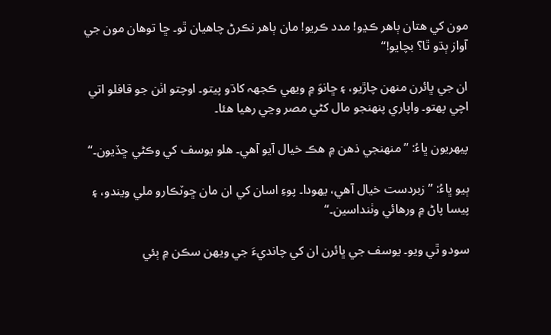مون کي هتان ٻاهر ڪڍو! مدد ڪريو! مان ٻاهر نڪرڻ چاهيان ٿو۔ ڇا توهان مون جي آواز ٻڌو ٿا؟ بچايو!“

ان جي ڀائرن منهن چاڙيو، ۽ ڇانوَ ۾ ويهي ڪجھہ کاڌو پيتو۔ اوچتو اٺن جو قافلو اتي اچي پهتو۔ واپاري پنهنجو مال کڻي مصر وڃي رهيا هئا۔

پيهريون ڀاءُ: ”منهنجي ذهن ۾ هڪ خيال آيو آهي۔ هلو يوسف کي وڪڻي ڇڏيون۔“

ٻيو ڀاءُ: ”زبردست خيال آهي، يهودا۔ پوءِ اسان کي ان مان ڇوٽڪارو ملي ويندو، ۽ پيسا پاڻ ۾ ورهائي وٺنداسين۔“

سودو ٿي ويو۔ يوسف جي ڀائرن ان کي چانديءَ جي ويھن سڪن ۾ ٻئي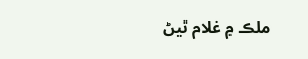ملڪ ۾ غلام ٿيڻ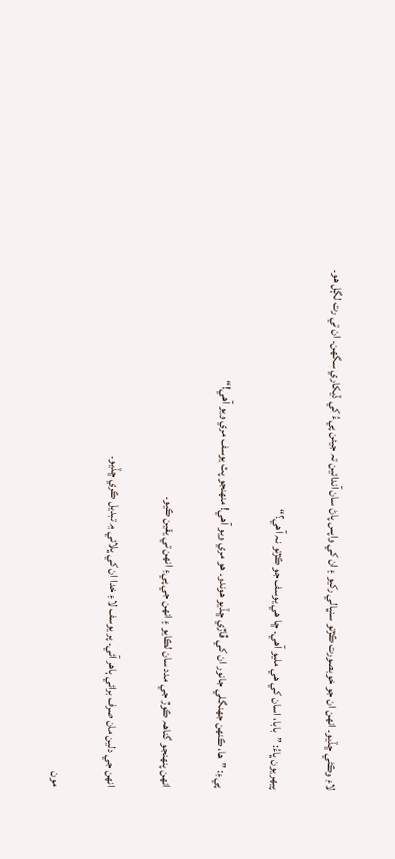لاءِ وڪڻي ڇڏيو۔ انهن ان جو خوبصورت ڪڙتو سنڀالي رکيو ۽ ان کي واپس پاڻ سان آندائين تہ جيئن پيءُ کي ڏيکاري سگھن۔ ان تي رت لڳل هو۔

پيهريون ڀاءُ: ”بابا، اسان کي هي مليو آهي۔ ڇا هي يوسف جو ڪڙتو نہ آهي؟“

پيءِ: ”ها، ڪنهن جھنگلي جانور ان کي ڦاڙي ڇڏيو هوندو۔ هو مري ويو آهي! منهنجو پٽ يوسف مري ويو آهي!“

انهن پنهنجو گناھہ ڪوڙ جي مدد سان لڪايو ۽ انهن جي پيءِ انهن تي يقين ڪيو۔

انهن جي دلين مان صرف برائي ٻاهر آئي۔ پر يوسف لاءِ خدا ان کي ڀلائي ۾ تبديل ڪري ڇڏيو۔

مون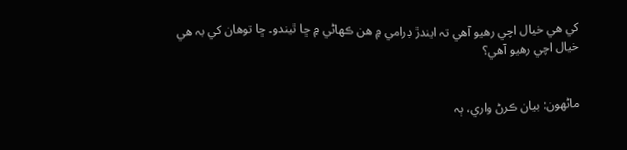کي هي خيال اچي رهيو آهي تہ ايندڙ ڊرامي ۾ هن ڪهاڻي ۾ ڇا ٿيندو۔ ڇا توهان کي بہ هي خيال اچي رهيو آهي؟


ماڻهون: بيان ڪرڻ واري، ٻہ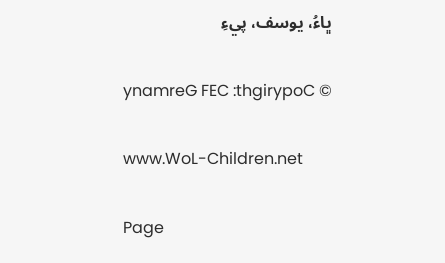ڀاءُ، يوسف، پيءِ

ynamreG FEC :thgirypoC ©

www.WoL-Children.net

Page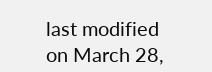last modified on March 28,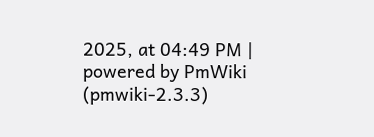2025, at 04:49 PM | powered by PmWiki (pmwiki-2.3.3)